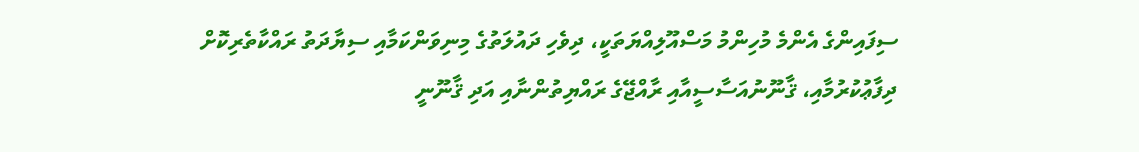ސިފައިންގެ އެންމެ މުހިންމު މަސްއޫލިއްޔަތަކީ، ދިވެހި ދައުލަތުގެ މިނިވަންކަމާއި ސިޔާދަތު ރައްކާތެރިކޮށް ދިފާޢުކުރުމާއި، ޤާނޫނުއަސާސީއާއި ރާއްޖޭގެ ރައްޔިތުންނާއި އަދި ޤާނޫނީ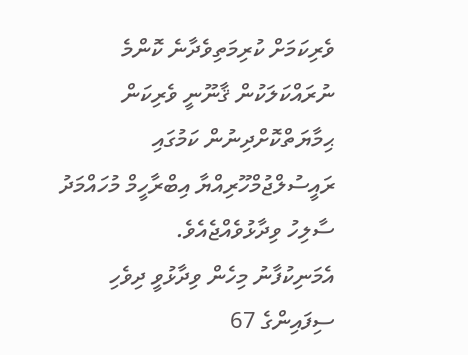ވެރިކަމަށް ކުރިމަތިވެދާނެ ކޮންމެ ނުރައްކަލަކުން ޤާނޫނީ ވެރިކަން ޙިމާޔަތްކޮށްދިނުން ކަމުގައި ރައީސުލްޖުމްހޫރިއްޔާ އިބްރާހީމް މުހައްމަދު ސާލިހު ވިދާޅުވެއްޖެއެވެ.
އެމަނިކުފާނު މިހެން ވިދާޅުވީ ދިވެހި ސިފައިންގެ 67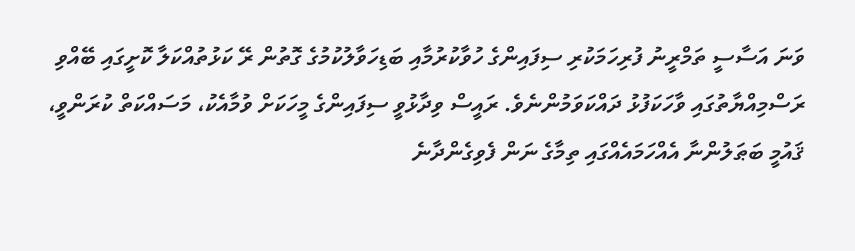ވަނަ އަސާސީ ތަމްރީނު ފުރިހަމަކުރި ސިފައިންގެ ހުވާކުރުމާއި ބަޑިހަވާލުކުމުގެ ގޮތުން ރޭ ކަޅުތުއްކަލާ ކޮށީގައި ބޭއްވި ރަސްމިއްޔާތުގައި ވާހަކަފުޅު ދައްކަވަމުންނެވެ. ރައީސް ވިދާޅުވީ ސިފައިންގެ މީހަކަށް ވުމާއެކު، މަސައްކަތް ކުރަންވީ، ޤައުމީ ބަޠަލުންނާ އެއްހަމައެއްގައި ތިމާގެ ނަން ފެވިގެންދާނެ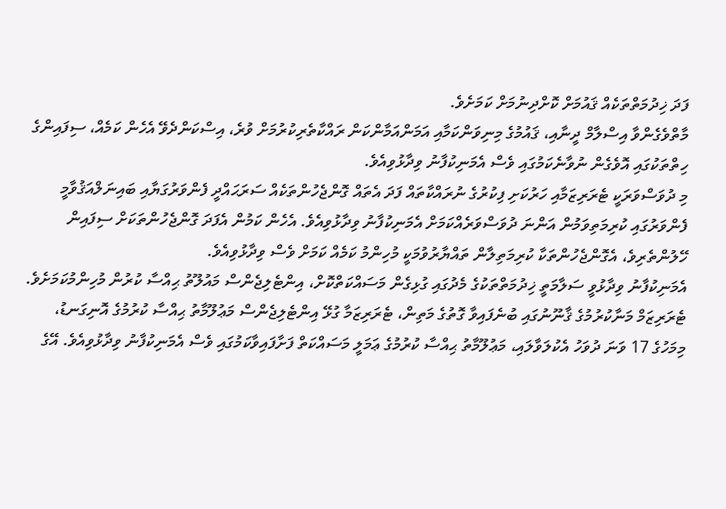ފަދަ ޚިދުމަތްތަކެއް ޤައުމަށް ކޮށްދިނުމަށް ކަމަށެވެ.
މާތްވެގެންވާ އިސްލާމް ދީނާއި، ޤައުމުގެ މިނިވަންކަމާއި އަމަންއަމާންކަން ރައްކާތެރިކުރުމަށް ވުރެ، އިސްކަންދެވޭ އެހެން ކަމެއް، ސިފައިންގެ ހިތްތަކުގައި އޮވެގެން ނުވާނެކަމުގައި ވެސް އެމަނިކުފާނު ވިދާޅުވިއެވެ.
މި ދުވަސްވަރަކީ ޓެރަރިޒަމާއި ހަރުކަށި ފިކުރުގެ ނުރައްކާތައް ފަދަ އެތައް ގޮންޖެހުންތަކެއް ސަރަޙައްދީ ފެންވަރުގަޔާއި ބައިނަލްއަޤުވާމީ ފެންވަރުގައި ކުރިމަތިވަމުން އަންނަ ދުވަސްވަރެއްކަމަށް އެމަނިކުފާނު ވިދާޅުވިއެވެ. އެހެން ކަމުން އެފަދަ ގޮންޖެހުންތަކަށް ސިފައިން ހޭލުންތެރިވެ، އެގޮންޖެހުންތަކާ ކުރިމަތިލާން ތައްޔާރުވުމަކީ މުހިންމު ކަމެއް ކަމަށް ވެސް ވިދާޅުވިއެވެ.
އެމަނިކުފާނު ވިދާޅުވީ ސަލާމަތީ ޚިދުމަތްތަކުގެ މެދުގައި ގުޅިގެން މަސައްކަތްކޮށް، އިންޓެލިޖެންސް މައުލޫތު ޙިއްސާ ކުރުން މުހިންމުކަމަށެވެ. ޓެރަރިޒަމް މަނާކުރުމުގެ ޤާނޫނުގައި ބުނެފައިވާ ގޮތުގެ މަތިން، ޓެރަރިޒަމާ ގުޅޭ އިންޓެލިޖެންސް މަޢުލޫމާތު ޙިއްސާ ކުރުމުގެ އޮނިގަނޑު، މިމަހުގެ 17 ވަނަ ދުވަހު އެކުލަވާލައި، މަޢުލޫމާތު ޙިއްސާ ކުރުމުގެ ޢަމަލީ މަސައްކަތް ފަށާފައިވާކަމުގައި ވެސް އެމަނިކުފާނު ވިދާޅުވިއެވެ. އޭގެ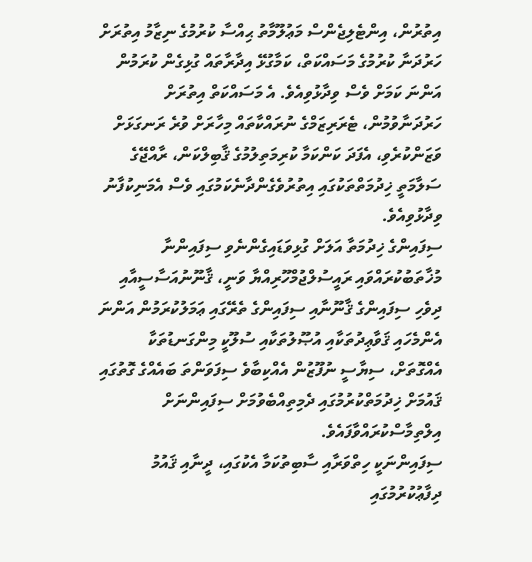އިތުރުން، އިންޓެލިޖެންސް މަޢުލޫމާތު ޙިއްސާ ކުރުމުގެ ނިޒާމު އިތުރަށް ހަރުދަނާ ކުރުމުގެ މަސައްކަތް، ކަމާގުޅޭ އިދާރާތައް ގުޅިގެން ކުރަމުން އަންނަ ކަމަށް ވެސް ވިދާޅުވިއެވެ. އެ މަސައްކަތް އިތުރަށް ހަރުދަނާވުމުން، ޓެރަރިޒަމްގެ ނުރައްކާތައް މިހާރަށް ވުރެ ރަނގަޅަށް ވަޒަންކުރެވި، އެފަދަ ކަންކަމާ ކުރިމަތިލުމުގެ ޤާބިލްކަން، ރާއްޖޭގެ ސަލާމަތީ ޚިދުމަތްތަކުގައި އިތުރުވެގެންދާނެކަމުގައި ވެސް އެމަނިކުފާނު ވިދާޅުވިއެވެ.
ސިފައިންގެ ޚިދުމަތާ އަލަށް ގުޅިވަޑައިގެންނެވި ސިފައިންނާ މުޚާތަބުކުރައްވައި ރައީސުލްޖުމްހޫރިއްޔާ ވަނީ، ޤާނޫނުއަސާސީއާއި ދިވެހި ސިފައިންގެ ޤާނޫނާއި ސިފައިންގެ ތެރޭގައި ޢަމަލުކުރަމުން އަންނަ އެންމެހައި ޤަވާޢިދުތަކާއި އުޞޫލުތަކާއި ސުލޫކީ މިންގަނޑުތަކާ އެއްގޮތަށް، ސިޔާސީ ނުފޫޒުން އެއްކިބާވެ ސިފަވަންތަ ބައެއްގެ ގޮތުގައި ޤައުމަށް ޚިދުމަތްކުރުމުގައި ދެމިތިއްބެވުމަށް ސިފައިންނަށް އިލްތިމާސްކުރައްވާފައެވެ.
ސިފައިންނަކީ ހިތްވަރާއި ސާބިތުކަމާ އެކުގައި، ދީނާއި ޤައުމު ދިފާޢުކުރުމުގައި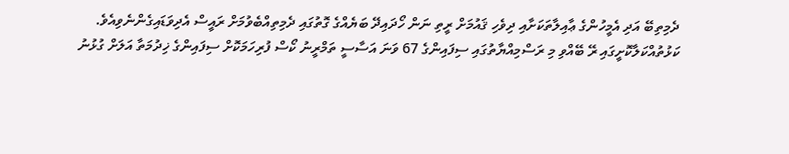ދެމިތިބޭ އަދި އެމީހުންގެ ޢާއިލާތަކަށާއި ދިވެހި ޤައުމަށް ރީތި ނަން ހޯދައިދޭ ބަޔެއްގެ ގޮތުގައި ދެމިތިއްބެވުމަށް ރައީސް އެދިވަޑައިގެންނެވިއެވެ.
ކަޅުތުއްކަލާކޮށީގައި ރޭ ބޭއްވި މި ރަސްމިއްޔާތުގައި ސިފައިންގެ 67 ވަނަ އަސާސީ ތަމްރީނު ކޯސް ފުރިހަމަކޮށް ސިފައިންގެ ޚިދުމަތާ އަލަށް ގުޅުނު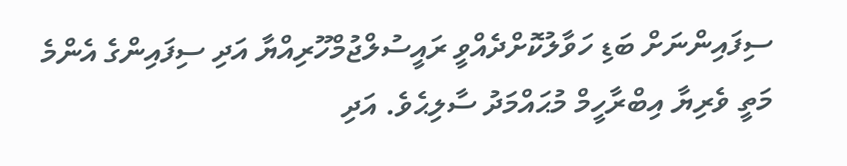ސިފައިންނަށް ބަޑި ހަވާލުކޮށްދެއްވީ ރައީސުލްޖުމްހޫރިއްޔާ އަދި ސިފައިންގެ އެންމެ މަތީ ވެރިޔާ އިބްރާހީމް މުޙައްމަދު ސާލިޙެވެ. އަދި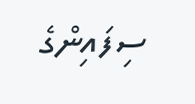ސިފައިންގެ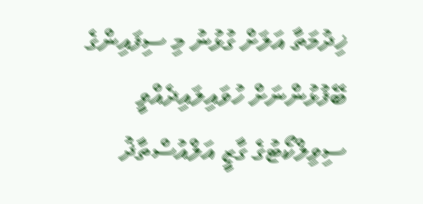ޚިދުމަތާ އަލަށް ގުޅުނު މި ސިފައިންގެ ބޭފުޅުންނަށް ހުވައިލައިދެއްވީ ސިވިލްކޯޓުގެ ގާޒީ އަލްއުސްތާޛު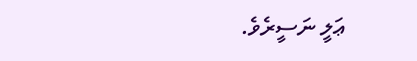ޢަލީ ނަސީރެވެ.